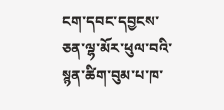ངག་དབང་དབྱངས་ཅན་ལྷ་མོར་ཕུལ་བའི་སྙན་ཚིག་བུམ་པ་ཁ་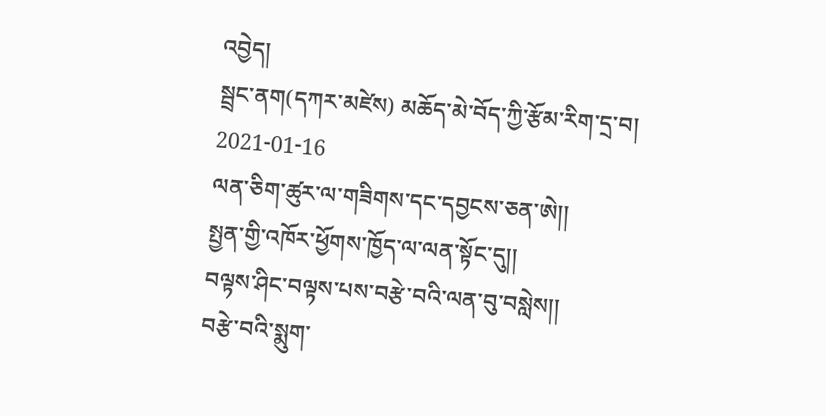འབྱེད།
སྦྲང་ནག(དཀར་མཛེས) མཆོད་མེ་བོད་ཀྱི་རྩོམ་རིག་དྲ་བ། 2021-01-16
ལན་ཅིག་ཚུར་ལ་གཟིགས་དང་དབྱངས་ཅན་ཨེ།།
སྤྱན་གྱི་འཁོར་ཕྱོགས་ཁྱོད་ལ་ལན་སྟོང་དུ།།
བལྟས་ཤིང་བལྟས་པས་བརྩེ་བའི་ལན་བུ་བསླེས།།
བརྩེ་བའི་སྨུག་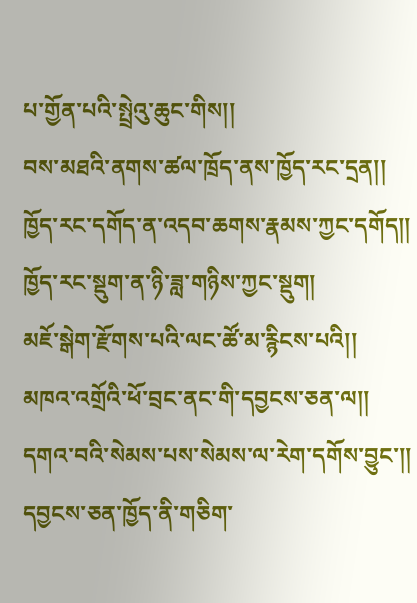པ་གྱོན་པའི་སྤྲེའུ་ཆུང་གིས།།
བས་མཐའི་ནགས་ཚལ་ཁྲོད་ནས་ཁྱོད་རང་དྲན།།
ཁྱོད་རང་དགོད་ན་འདབ་ཆགས་རྣམས་ཀྱང་དགོད།།
ཁྱོད་རང་སྡུག་ན་ཉི་ཟླ་གཉིས་ཀྱང་སྡུག།
མཇོ་སྒེག་རྫོགས་པའི་ལང་ཚོ་མ་རྙིངས་པའི།།
མཁའ་འགྲོའི་ཕོ་བྲང་ནང་གི་དབྱངས་ཅན་ལ།།
དགའ་བའི་སེམས་པས་སེམས་ལ་རེག་དགོས་བྱུང་།།
དབྱངས་ཅན་ཁྱོད་ནི་གཅིག་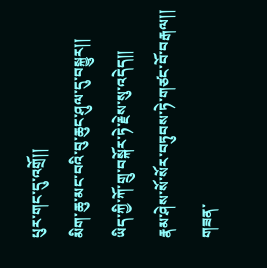པུར་གང་དུ་འགྲོ།།
མིག་ཆུ་མང་བའི་བུ་ཆུང་ཤུལ་དུ་བསྐྱུར།།
ཡིད་ཀྱི་ཀོ་གྲུ་བསྐོར་ཏེ་རྗེས་སུ་འདེད།།
རྣམ་ཤེས་སོ་སོར་བཏུབས་ཏེ་གཙང་བོ་བརྒལ།།
གཟན་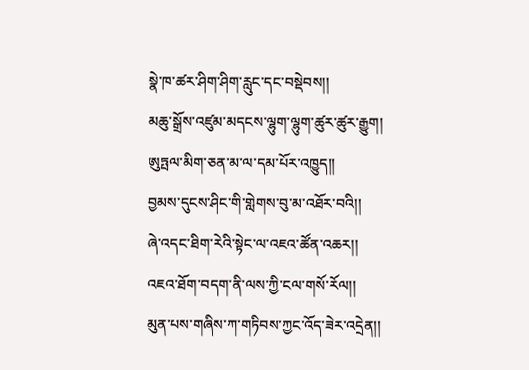སྣེ་ཁ་ཚར་ཤིག་ཤིག་རླུང་དང་བསྡེབས།།
མཆུ་སྒྲོས་འཛུམ་མདངས་ལྷུག་ལྷུག་ཚུར་ཚུར་རྒྱུག།
ཨུཏྤལ་མིག་ཅན་མ་ལ་དམ་པོར་འཁྱུད།།
བྱམས་དུངས་ཤིང་གི་གླེགས་བུ་མ་འཐོར་བའི།།
ཞེ་འདང་ཐིག་རེའི་སྟེང་ལ་འཇའ་ཚོན་འཆར།།
འཇའ་ཐོག་བདག་ནི་ལས་ཀྱི་ངལ་གསོ་རོལ།།
མུན་པས་གཞིས་ཀ་གཏིབས་ཀྱང་འོད་ཟེར་འདྲེན།།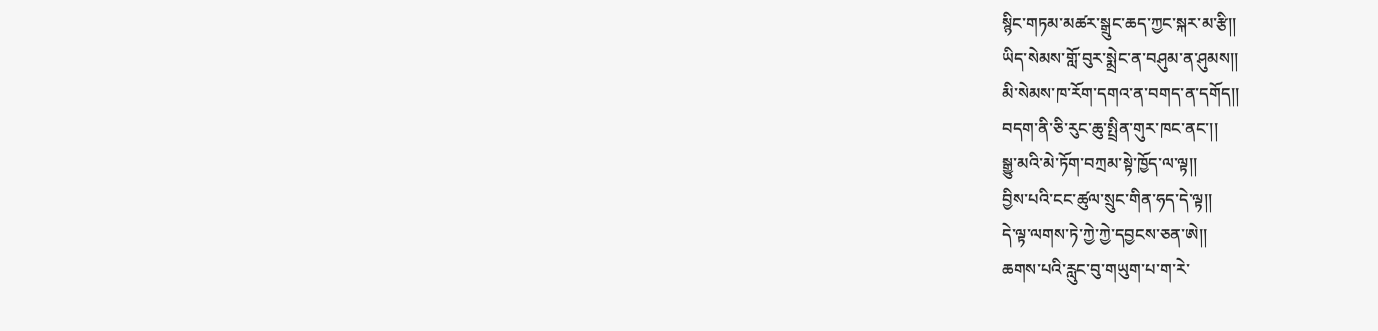སྙིང་གཏམ་མཚར་སྒྲུང་ཆད་ཀྱང་སྐར་མ་རྩི།།
ཡིད་སེམས་གློ་བུར་སྨྲེང་ན་བཤུམ་ན་ཤུམས།།
མི་སེམས་ཁ་རོག་དགའ་ན་བགད་ན་དགོད།།
བདག་ནི་ཅི་རུང་ཆུ་སྤྲིན་གུར་ཁང་ནང་།།
སྒྱུ་མའི་མེ་ཏོག་བཀྲམ་སྟེ་ཁྱོད་ལ་ལྟ།།
བྱིས་པའི་ངང་ཚུལ་སྲུང་གིན་ཧད་དེ་ལྟ།།
དེ་ལྟ་ལགས་ཏེ་ཀྱེ་ཀྱེ་དབྱངས་ཅན་ཨེ།།
ཆགས་པའི་རླུང་བུ་གཡུག་པ་ག་རེ་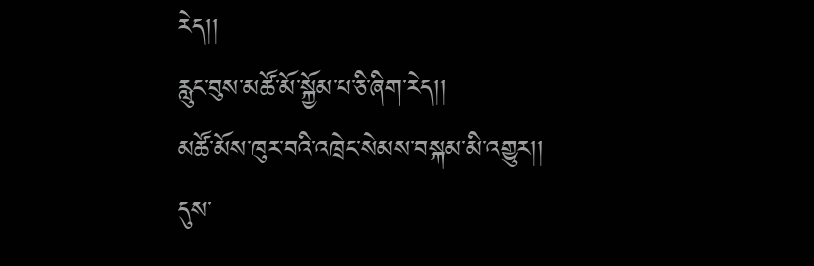རེད།།
རླུང་བུས་མཚོ་མོ་སྐྱོམ་པ་ཅི་ཞིག་རེད།།
མཚོ་མོས་ཁུར་བའི་འཁྲེང་སེམས་བསྐམ་མི་འགྱུར།།
དུས་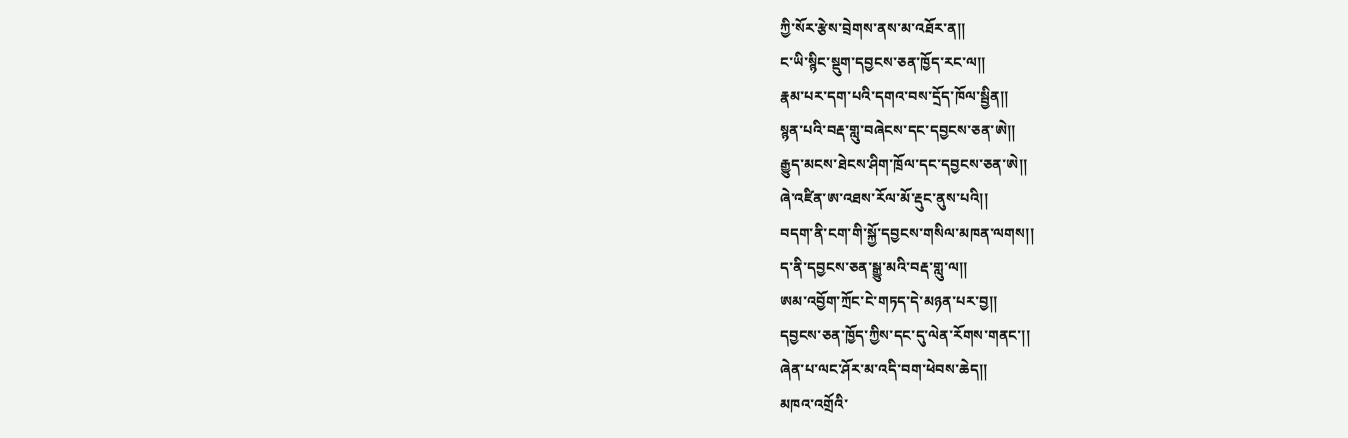ཀྱི་སོར་རྩེས་བྲེགས་ནས་མ་འཐོར་ན།།
ང་ཡི་སྙིང་སྡུག་དབྱངས་ཅན་ཁྱོད་རང་ལ།།
རྣམ་པར་དག་པའི་དགའ་བས་དྲོད་ཁོལ་སྦྱིན།།
སྙན་པའི་བརྡ་གླུ་བཞེངས་དང་དབྱངས་ཅན་ཨེ།།
རྒྱུད་མངས་ཐེངས་ཤིག་ཁྲོལ་དང་དབྱངས་ཅན་ཨེ།།
ཞེ་འཛིན་ཨ་འཐས་རོལ་མོ་རྡུང་ནུས་པའི།།
བདག་ནི་ངག་གི་སྐྱོ་དབྱངས་གསིལ་མཁན་ལགས།།
ད་ནི་དབྱངས་ཅན་སྒྱུ་མའི་བརྡ་གླུ་ལ།།
ཨམ་འབྱོག་ཀྲོང་ངེ་གཏད་དེ་མཉན་པར་བྱ།།
དབྱངས་ཅན་ཁྱོད་ཀྱིས་དང་དུ་ལེན་རོགས་གནང་།།
ཞེན་པ་ལང་ཤོར་མ་འདི་བག་ཕེབས་ཆེད།།
མཁའ་འགྲོའི་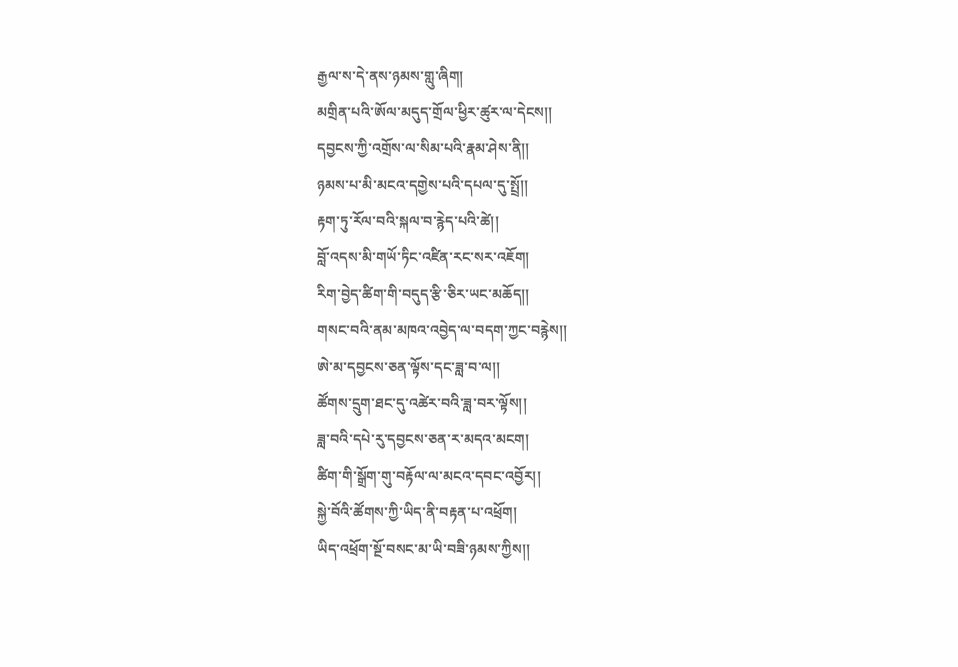རྒྱལ་ས་དེ་ནས་ཉམས་གླུ་ཞིག།
མགྲིན་པའི་ཨོལ་མདུད་གྲོལ་ཕྱིར་ཚུར་ལ་དེངས།།
དབྱངས་ཀྱི་འགྲོས་ལ་སིམ་པའི་རྣམ་ཤེས་ནི།།
ཉམས་པ་མི་མངའ་དགྱེས་པའི་དཔལ་དུ་སྤྲོ།།
རྟག་ཏུ་རོལ་བའི་སྐལ་བ་རྙེད་པའི་ཚེ།།
བློ་འདས་མི་གཡོ་ཏིང་འཛིན་རང་སར་འཇོག།
རིག་བྱེད་ཚིག་གི་བདུད་རྩི་ཅིར་ཡང་མཆོད།།
གསང་བའི་ནམ་མཁའ་འབྱེད་ལ་བདག་ཀྱང་བརྙེས།།
ཨེ་མ་དབྱངས་ཅན་ལྟོས་དང་ཟླ་བ་ལ།།
ཚོགས་དྲུག་ཐང་དུ་འཚེར་བའི་ཟླ་བར་ལྟོས།།
ཟླ་བའི་དཔེ་རུ་དབྱངས་ཅན་ར་མདའ་མངག།
ཚིག་གི་སྒྲོག་གུ་བརྟོལ་ལ་མངའ་དབང་འབྱོར།།
སྐྱེ་བོའི་ཚོགས་ཀྱི་ཡིད་ནི་བརྟན་པ་འཕྲོག།
ཡིད་འཕྲོག་སྔོ་བསང་མ་ཡི་བཟི་ཉམས་ཀྱིས།།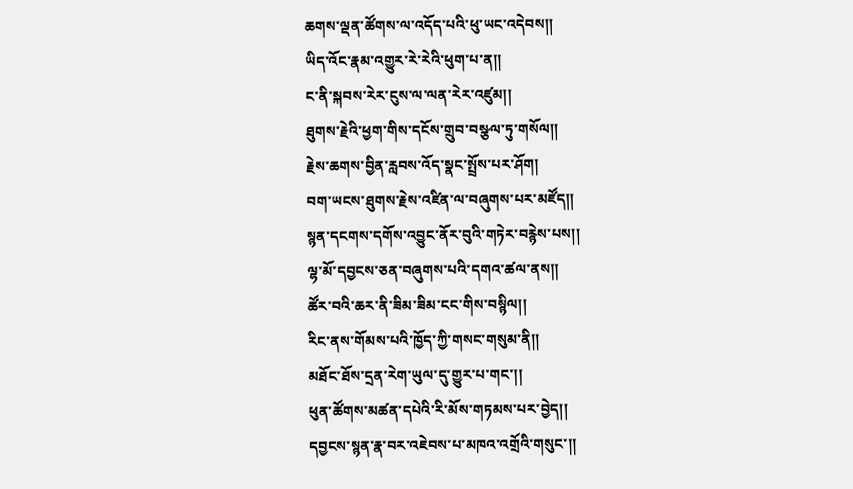ཆགས་ལྡན་ཚོགས་ལ་འདོད་པའི་ཕུ་ཡང་འདེབས།།
ཡིད་འོང་རྣམ་འགྱུར་རེ་རེའི་ཕུག་པ་ན།།
ང་ནི་སྐབས་རེར་ངུས་ལ་ལན་རེར་འཛུམ།།
ཐུགས་རྗེའི་ཕྱག་གིས་དངོས་གྲུབ་བསྩལ་ཏུ་གསོལ།།
རྗེས་ཆགས་བྱིན་རླབས་འོད་སྣང་སྤྲོས་པར་ཤོག།
བག་ཡངས་ཐུགས་རྗེས་འཛིན་ལ་བཞུགས་པར་མཛོད།།
སྙན་དངགས་དགོས་འབྱུང་ནོར་བུའི་གཏེར་བརྙེས་པས།།
ལྷ་མོ་དབྱངས་ཅན་བཞུགས་པའི་དགའ་ཚལ་ནས།།
ཚོར་བའི་ཆར་ནི་ཟིམ་ཟིམ་ངང་གིས་བསྙིལ།།
རིང་ནས་གོམས་པའི་ཁྱོད་ཀྱི་གསང་གསུམ་ནི།།
མཐོང་ཐོས་དྲན་རེག་ཡུལ་དུ་གྱུར་པ་གང་།།
ཕུན་ཚོགས་མཚན་དཔེའི་རི་མོས་གཏམས་པར་བྱེད།།
དབྱངས་སྙན་རྣ་བར་འཇེབས་པ་མཁའ་འགྲོའི་གསུང་།།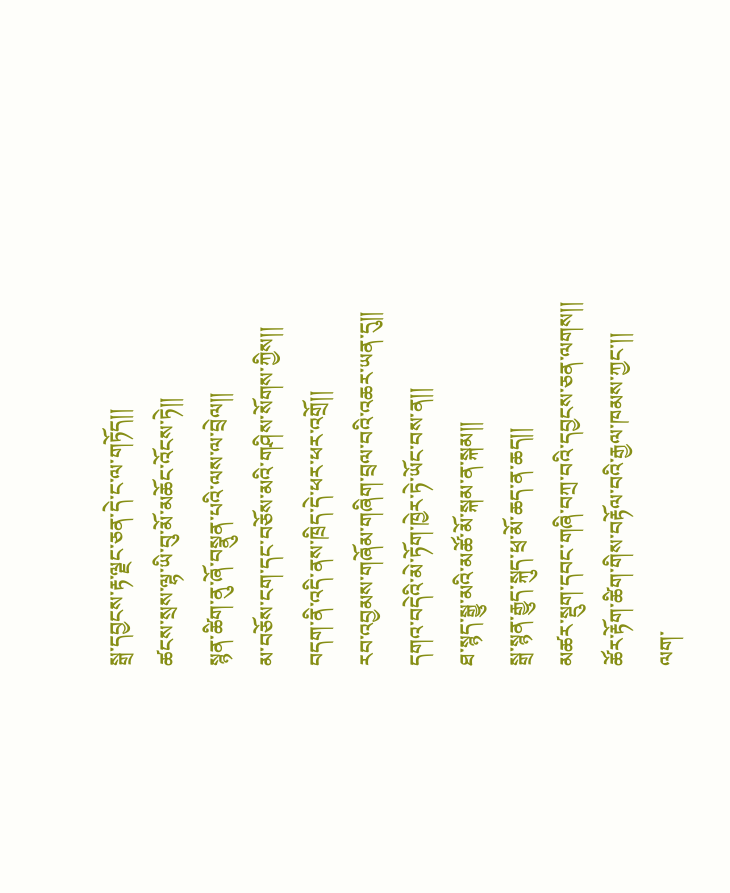སྒྲ་དབྱངས་རྟ་ལྗང་ཅན་དེ་ང་ལ་གཏོད།།
ཚངས་སྲས་ལྷ་ཡི་བུ་མོ་མཆོང་འོངས་ཏེ།།
སྙན་ཚིག་ནུ་ཞོ་བསྣུན་པའི་ལས་ལ་བྲེལ།།
མ་བཅོས་ངག་དང་བཅོས་མའི་གཤིས་སོགས་ཀྱིས།།
བདག་ནི་འདི་ནས་ཁྲིད་དེ་ཕར་ཕར་འགྲོ།།
རབ་འབྱམས་གཞོམ་གཞིག་བྲལ་བའི་འཆར་ཡན་དུ།།
དགའ་བདེའི་མེ་ཏོག་ཁྱེར་ཏེ་ཡོང་བས་ན།།
ཐ་སྙད་སྒྱུ་མའི་མཚོ་མོ་སྐམ་ན་སྐམ།།
སྒྲ་སྙན་རྒྱུད་སྐུད་ཕྲ་མོ་ཆད་ན་ཆད།།
མཚར་སྡུག་དབང་གཞི་བཀྲ་བའི་དབྱངས་ཅན་ལགས།།
ཚོར་རྟོག་ཚིག་གིས་བརྟོལ་བའི་རྒྱལ་ཁམས་ཀྱང་།།
ལག་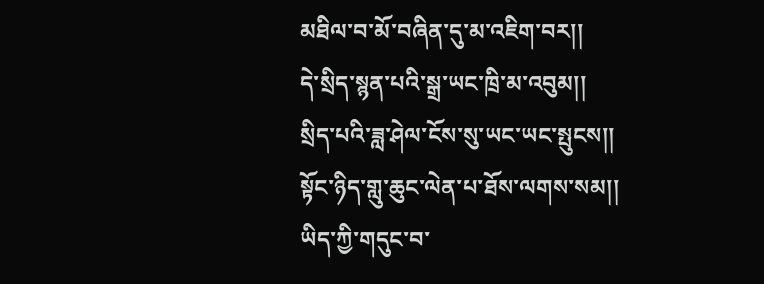མཐིལ་བ་མོ་བཞིན་དུ་མ་འཇིག་བར།།
དེ་སྲིད་སྙན་པའི་སྒྲ་ཡང་ཁྲི་མ་འབུམ།།
སྲིད་པའི་ཟླ་ཤེལ་ངོས་སུ་ཡང་ཡང་སྤུངས།།
སྟོང་ཉིད་གླུ་ཆུང་ལེན་པ་ཐོས་ལགས་སམ།།
ཡིད་ཀྱི་གདུང་བ་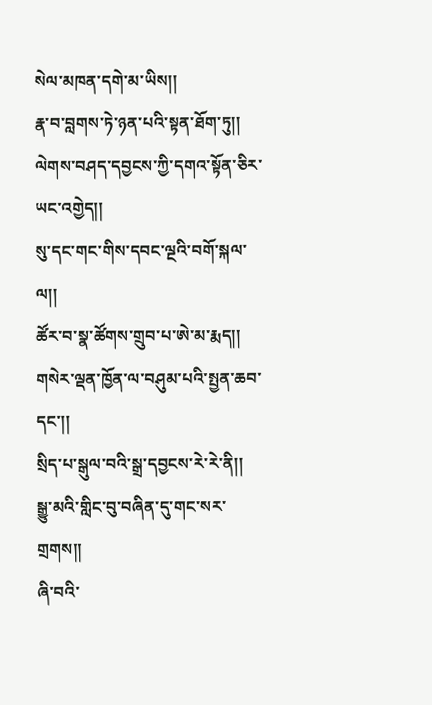སེལ་མཁན་དགེ་མ་ཡིས།།
རྣ་བ་བླགས་ཏེ་ཉན་པའི་སྟན་ཐོག་ཏུ།།
ལེགས་བཤད་དབྱངས་ཀྱི་དགའ་སྟོན་ཅིར་ཡང་འགྱེད།།
སུ་དང་གང་གིས་དབང་ལྔའི་བགོ་སྐལ་ལ།།
ཚོར་བ་སྣ་ཚོགས་གྲུབ་པ་ཨེ་མ་རྨད།།
གསེར་ལྡན་ཁྱོན་ལ་བཤུམ་པའི་སྤྱན་ཆབ་དང་།།
སྲིད་པ་སྒུལ་བའི་སྒྲ་དབྱངས་རེ་རེ་ནི།།
སྒྱུ་མའི་གླིང་བུ་བཞིན་དུ་གང་སར་གྲགས།།
ཞི་བའི་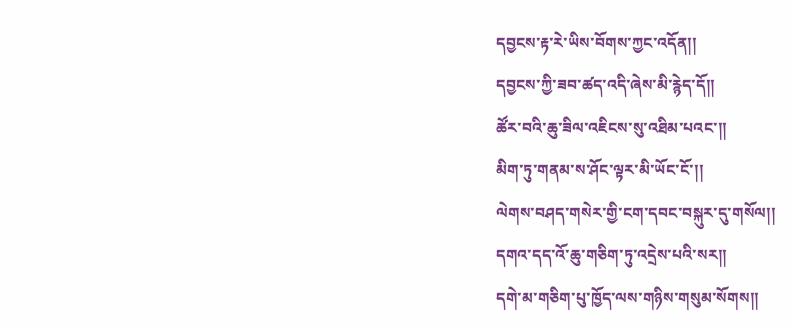དབྱངས་རྟ་རེ་ཡིས་བོགས་ཀྱང་འདོན།།
དབྱངས་ཀྱི་ཟབ་ཚད་འདི་ཞེས་མི་རྙེད་དོ།།
ཚོར་བའི་ཆུ་ཟིལ་འཇིངས་སུ་འཐིམ་པའང་།།
མིག་ཏུ་གནམ་ས་ཤོང་ལྟར་མི་ཡོང་ངོ་།།
ལེགས་བཤད་གསེར་གྱི་ངག་དབང་བསྐུར་དུ་གསོལ།།
དགའ་དད་འོ་ཆུ་གཅིག་ཏུ་འདྲེས་པའི་སར།།
དགེ་མ་གཅིག་པུ་ཁྱོད་ལས་གཉིས་གསུམ་སོགས།།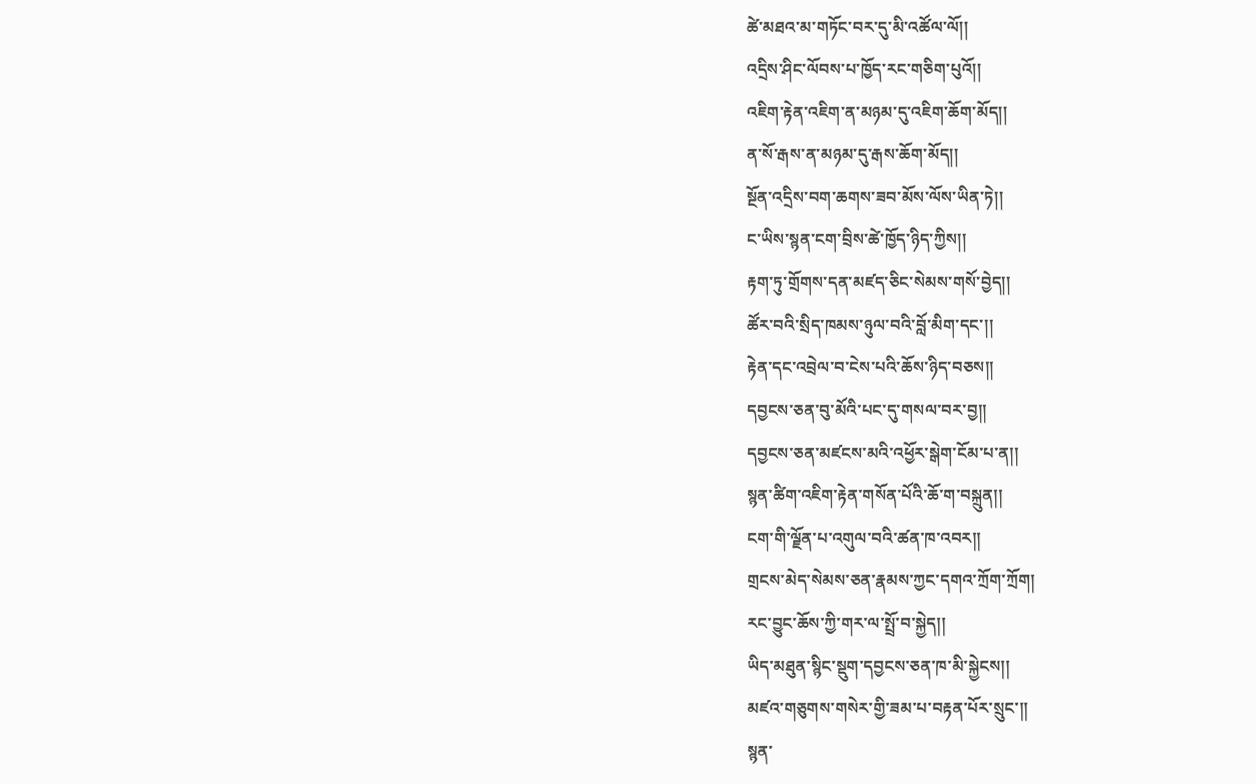ཚེ་མཐའ་མ་གཏོང་བར་དུ་མི་འཚོལ་ལོ།།
འདྲིས་ཤིང་ལོབས་པ་ཁྱོད་རང་གཅིག་པུའོ།།
འཇིག་རྟེན་འཇིག་ན་མཉམ་དུ་འཇིག་ཆོག་མོད།།
ན་སོ་རྒས་ན་མཉམ་དུ་རྒས་ཆོག་མོད།།
སྔོན་འདྲིས་བག་ཆགས་ཟབ་མོས་ལོས་ཡིན་ཏེ།།
ང་ཡིས་སྙན་ངག་བྲིས་ཚེ་ཁྱོད་ཉིད་ཀྱིས།།
རྟག་ཏུ་གྲོགས་དན་མཛད་ཅིང་སེམས་གསོ་བྱེད།།
ཚོར་བའི་སྲིད་ཁམས་ཉུལ་བའི་བློ་མིག་དང་།།
རྟེན་དང་འབྲེལ་བ་ངེས་པའི་ཆོས་ཉིད་བཅས།།
དབྱངས་ཅན་བུ་མོའི་པང་དུ་གསལ་བར་བྱ།།
དབྱངས་ཅན་མཛངས་མའི་འཕྱོར་སྒེག་ངོམ་པ་ན།།
སྙན་ཚིག་འཇིག་རྟེན་གསོན་པོའི་ཆོ་ག་བསྐྲུན།།
ངག་གི་ལྗོན་པ་འགུལ་བའི་ཚན་ཁ་འབར།།
གྲངས་མེད་སེམས་ཅན་རྣམས་ཀྱང་དགའ་ཀྲོག་ཀྲོག།
རང་བྱུང་ཆོས་ཀྱི་གར་ལ་སྤྲོ་བ་སྐྱེད།།
ཡིད་མཐུན་སྙིང་སྡུག་དབྱངས་ཅན་ཁ་མི་སྐྱེངས།།
མཛའ་གཅུགས་གསེར་གྱི་ཟམ་པ་བརྟན་པོར་སྲུང་།།
སྙན་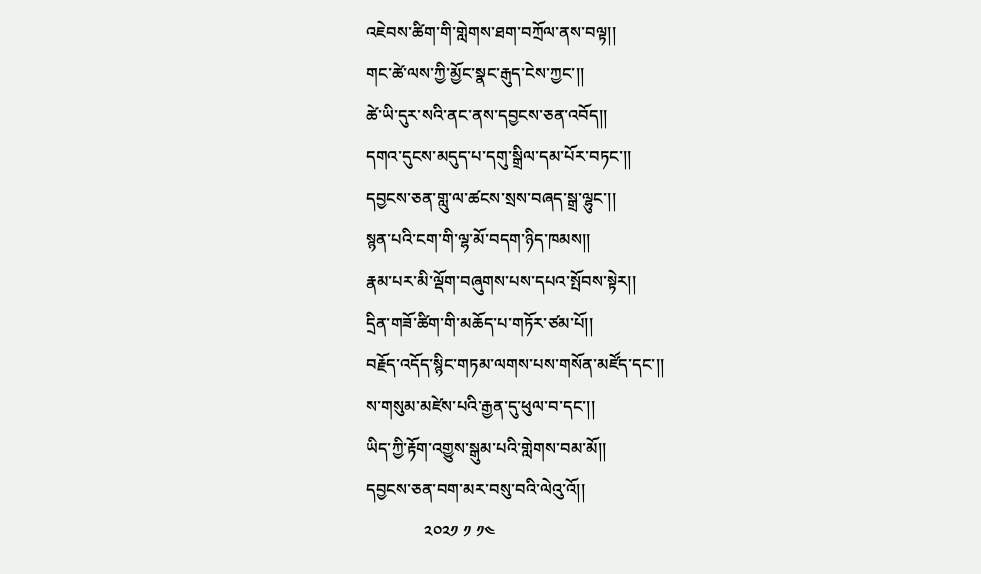འཇེབས་ཚིག་གི་གླེགས་ཐག་བཀྲོལ་ནས་བལྟ།།
གང་ཚེ་ལས་ཀྱི་མྱོང་སྣང་རྒུད་ངེས་ཀྱང་།།
ཚེ་ཡི་དུར་སའི་ནང་ནས་དབྱངས་ཅན་འབོད།།
དགའ་དུངས་མདུད་པ་དགུ་སྒྲིལ་དམ་པོར་བཏང་།།
དབྱངས་ཅན་གླུ་ལ་ཚངས་སྲས་བཞད་སྒྲ་ལྷུང་།།
སྙན་པའི་ངག་གི་ལྷ་མོ་བདག་ཉིད་ཁམས།།
རྣམ་པར་མི་ལྡོག་བཞུགས་པས་དཔའ་སྤོབས་སྟེར།།
དྲིན་གཟོ་ཚིག་གི་མཆོད་པ་གཏོར་ཙམ་པོ།།
བརྗོད་འདོད་སྙིང་གཏམ་ལགས་པས་གསོན་མཛོད་དང་།།
ས་གསུམ་མཛེས་པའི་རྒྱན་དུ་ཕུལ་བ་དང་།།
ཡིད་ཀྱི་རྟོག་འགྱུས་སྒུམ་པའི་གླེགས་བམ་མོ།།
དབྱངས་ཅན་བག་མར་བསུ་བའི་ལེའུ་འོ།།
              ༢༠༢༡ ༡ ༡༤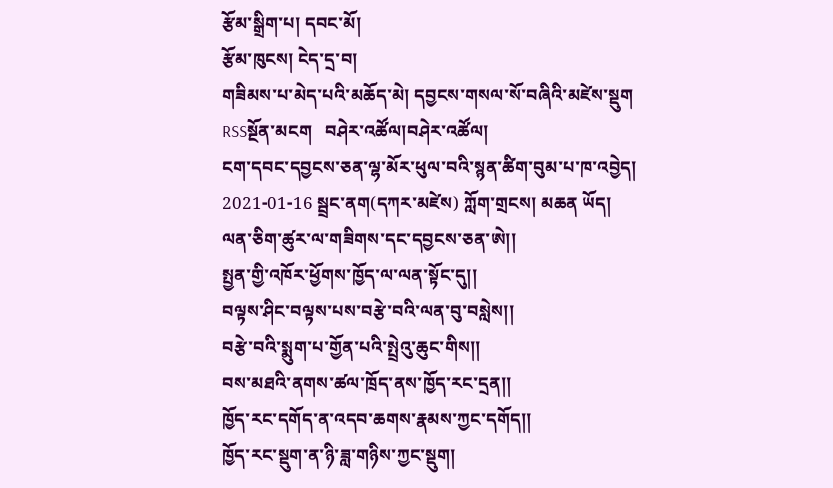རྩོམ་སྒྲིག་པ། དབང་མོ།
རྩོམ་ཁུངས། ངེད་དྲ་བ།
གཟིམས་པ་མེད་པའི་མཆོད་མེ། དབྱངས་གསལ་སོ་བཞིའི་མཛེས་སྡུག  RSSསྔོན་མངག   བཤེར་འཚོལ།བཤེར་འཚོལ།
ངག་དབང་དབྱངས་ཅན་ལྷ་མོར་ཕུལ་བའི་སྙན་ཚིག་བུམ་པ་ཁ་འབྱེད།
2021-01-16 སྦྲང་ནག(དཀར་མཛེས) ཀློག་གྲངས། མཆན ཡོད།
ལན་ཅིག་ཚུར་ལ་གཟིགས་དང་དབྱངས་ཅན་ཨེ།།
སྤྱན་གྱི་འཁོར་ཕྱོགས་ཁྱོད་ལ་ལན་སྟོང་དུ།།
བལྟས་ཤིང་བལྟས་པས་བརྩེ་བའི་ལན་བུ་བསླེས།།
བརྩེ་བའི་སྨུག་པ་གྱོན་པའི་སྤྲེའུ་ཆུང་གིས།།
བས་མཐའི་ནགས་ཚལ་ཁྲོད་ནས་ཁྱོད་རང་དྲན།།
ཁྱོད་རང་དགོད་ན་འདབ་ཆགས་རྣམས་ཀྱང་དགོད།།
ཁྱོད་རང་སྡུག་ན་ཉི་ཟླ་གཉིས་ཀྱང་སྡུག།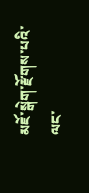མཇོ་སྒེག་རྫོགས་པའི་ལང་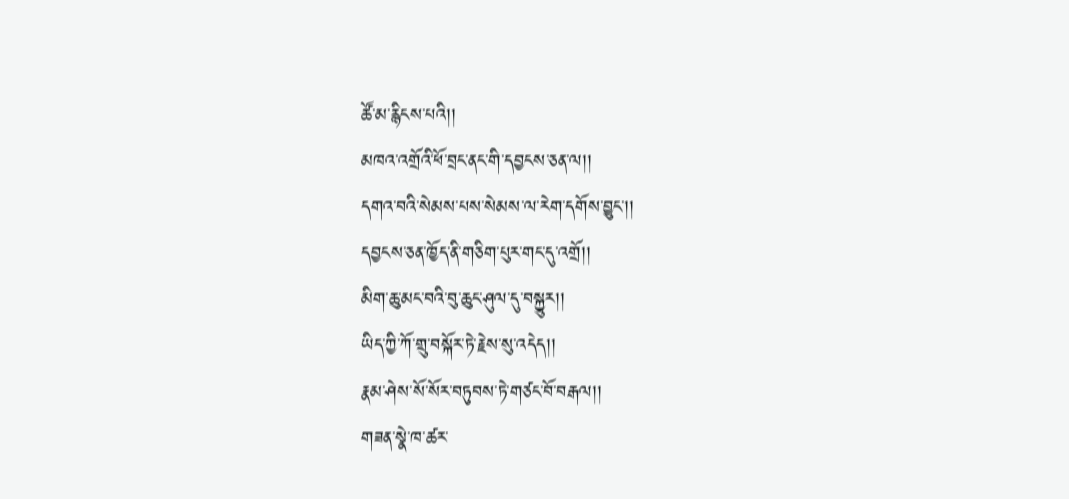ཚོ་མ་རྙིངས་པའི།།
མཁའ་འགྲོའི་ཕོ་བྲང་ནང་གི་དབྱངས་ཅན་ལ།།
དགའ་བའི་སེམས་པས་སེམས་ལ་རེག་དགོས་བྱུང་།།
དབྱངས་ཅན་ཁྱོད་ནི་གཅིག་པུར་གང་དུ་འགྲོ།།
མིག་ཆུ་མང་བའི་བུ་ཆུང་ཤུལ་དུ་བསྐྱུར།།
ཡིད་ཀྱི་ཀོ་གྲུ་བསྐོར་ཏེ་རྗེས་སུ་འདེད།།
རྣམ་ཤེས་སོ་སོར་བཏུབས་ཏེ་གཙང་བོ་བརྒལ།།
གཟན་སྣེ་ཁ་ཚར་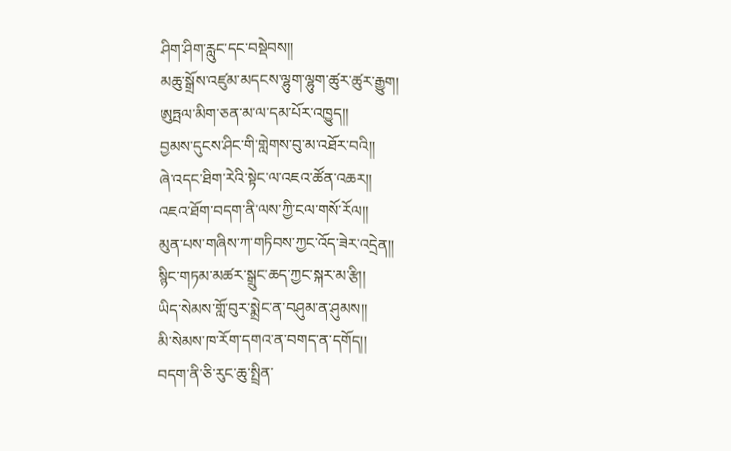ཤིག་ཤིག་རླུང་དང་བསྡེབས།།
མཆུ་སྒྲོས་འཛུམ་མདངས་ལྷུག་ལྷུག་ཚུར་ཚུར་རྒྱུག།
ཨུཏྤལ་མིག་ཅན་མ་ལ་དམ་པོར་འཁྱུད།།
བྱམས་དུངས་ཤིང་གི་གླེགས་བུ་མ་འཐོར་བའི།།
ཞེ་འདང་ཐིག་རེའི་སྟེང་ལ་འཇའ་ཚོན་འཆར།།
འཇའ་ཐོག་བདག་ནི་ལས་ཀྱི་ངལ་གསོ་རོལ།།
མུན་པས་གཞིས་ཀ་གཏིབས་ཀྱང་འོད་ཟེར་འདྲེན།།
སྙིང་གཏམ་མཚར་སྒྲུང་ཆད་ཀྱང་སྐར་མ་རྩི།།
ཡིད་སེམས་གློ་བུར་སྨྲེང་ན་བཤུམ་ན་ཤུམས།།
མི་སེམས་ཁ་རོག་དགའ་ན་བགད་ན་དགོད།།
བདག་ནི་ཅི་རུང་ཆུ་སྤྲིན་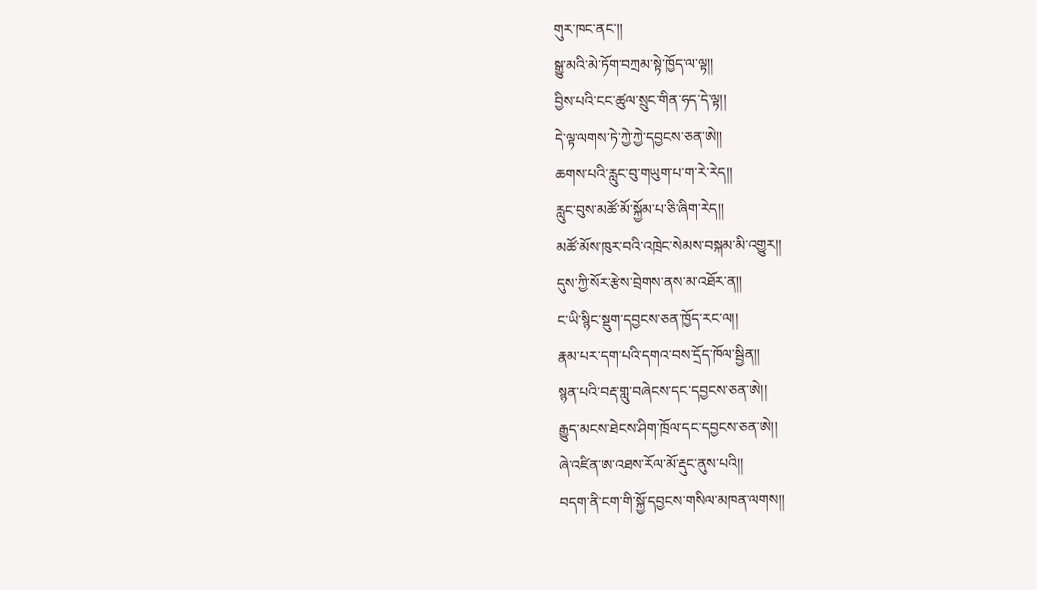གུར་ཁང་ནང་།།
སྒྱུ་མའི་མེ་ཏོག་བཀྲམ་སྟེ་ཁྱོད་ལ་ལྟ།།
བྱིས་པའི་ངང་ཚུལ་སྲུང་གིན་ཧད་དེ་ལྟ།།
དེ་ལྟ་ལགས་ཏེ་ཀྱེ་ཀྱེ་དབྱངས་ཅན་ཨེ།།
ཆགས་པའི་རླུང་བུ་གཡུག་པ་ག་རེ་རེད།།
རླུང་བུས་མཚོ་མོ་སྐྱོམ་པ་ཅི་ཞིག་རེད།།
མཚོ་མོས་ཁུར་བའི་འཁྲེང་སེམས་བསྐམ་མི་འགྱུར།།
དུས་ཀྱི་སོར་རྩེས་བྲེགས་ནས་མ་འཐོར་ན།།
ང་ཡི་སྙིང་སྡུག་དབྱངས་ཅན་ཁྱོད་རང་ལ།།
རྣམ་པར་དག་པའི་དགའ་བས་དྲོད་ཁོལ་སྦྱིན།།
སྙན་པའི་བརྡ་གླུ་བཞེངས་དང་དབྱངས་ཅན་ཨེ།།
རྒྱུད་མངས་ཐེངས་ཤིག་ཁྲོལ་དང་དབྱངས་ཅན་ཨེ།།
ཞེ་འཛིན་ཨ་འཐས་རོལ་མོ་རྡུང་ནུས་པའི།།
བདག་ནི་ངག་གི་སྐྱོ་དབྱངས་གསིལ་མཁན་ལགས།།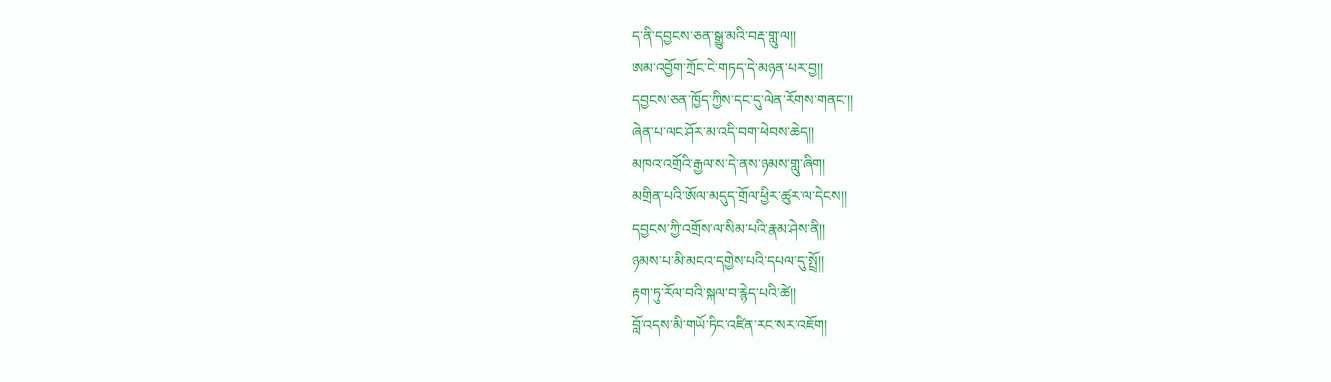ད་ནི་དབྱངས་ཅན་སྒྱུ་མའི་བརྡ་གླུ་ལ།།
ཨམ་འབྱོག་ཀྲོང་ངེ་གཏད་དེ་མཉན་པར་བྱ།།
དབྱངས་ཅན་ཁྱོད་ཀྱིས་དང་དུ་ལེན་རོགས་གནང་།།
ཞེན་པ་ལང་ཤོར་མ་འདི་བག་ཕེབས་ཆེད།།
མཁའ་འགྲོའི་རྒྱལ་ས་དེ་ནས་ཉམས་གླུ་ཞིག།
མགྲིན་པའི་ཨོལ་མདུད་གྲོལ་ཕྱིར་ཚུར་ལ་དེངས།།
དབྱངས་ཀྱི་འགྲོས་ལ་སིམ་པའི་རྣམ་ཤེས་ནི།།
ཉམས་པ་མི་མངའ་དགྱེས་པའི་དཔལ་དུ་སྤྲོ།།
རྟག་ཏུ་རོལ་བའི་སྐལ་བ་རྙེད་པའི་ཚེ།།
བློ་འདས་མི་གཡོ་ཏིང་འཛིན་རང་སར་འཇོག།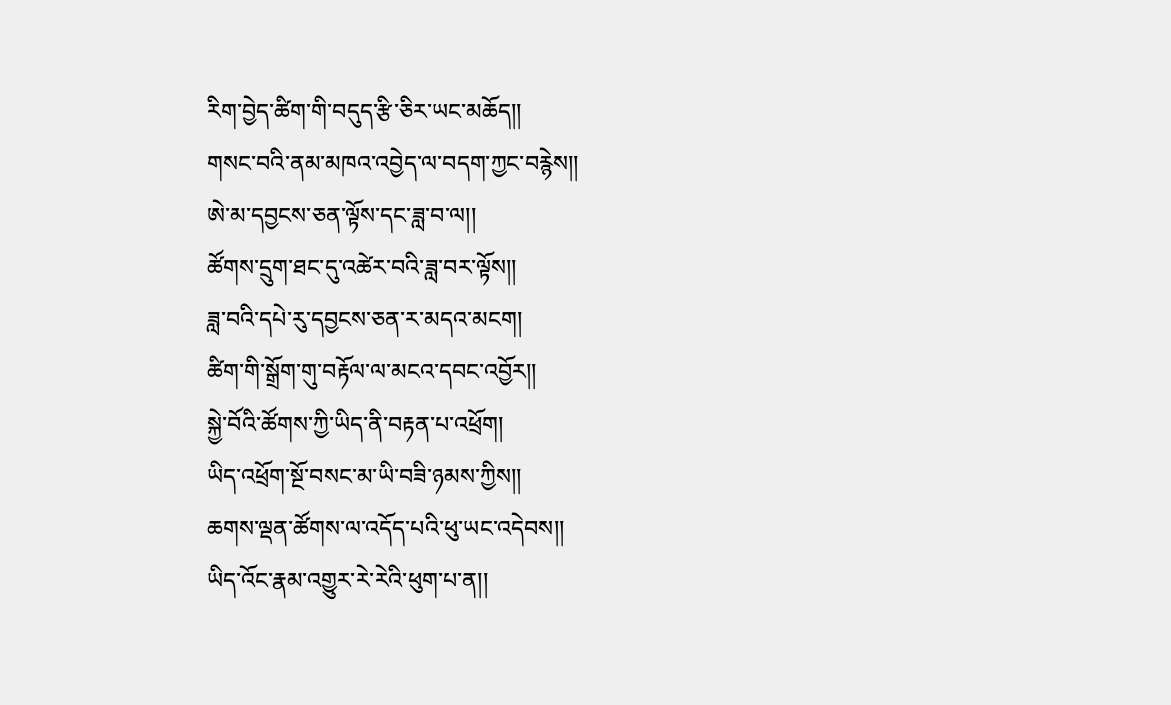རིག་བྱེད་ཚིག་གི་བདུད་རྩི་ཅིར་ཡང་མཆོད།།
གསང་བའི་ནམ་མཁའ་འབྱེད་ལ་བདག་ཀྱང་བརྙེས།།
ཨེ་མ་དབྱངས་ཅན་ལྟོས་དང་ཟླ་བ་ལ།།
ཚོགས་དྲུག་ཐང་དུ་འཚེར་བའི་ཟླ་བར་ལྟོས།།
ཟླ་བའི་དཔེ་རུ་དབྱངས་ཅན་ར་མདའ་མངག།
ཚིག་གི་སྒྲོག་གུ་བརྟོལ་ལ་མངའ་དབང་འབྱོར།།
སྐྱེ་བོའི་ཚོགས་ཀྱི་ཡིད་ནི་བརྟན་པ་འཕྲོག།
ཡིད་འཕྲོག་སྔོ་བསང་མ་ཡི་བཟི་ཉམས་ཀྱིས།།
ཆགས་ལྡན་ཚོགས་ལ་འདོད་པའི་ཕུ་ཡང་འདེབས།།
ཡིད་འོང་རྣམ་འགྱུར་རེ་རེའི་ཕུག་པ་ན།།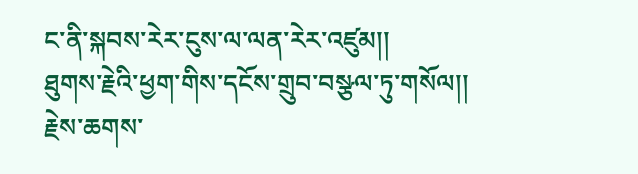ང་ནི་སྐབས་རེར་ངུས་ལ་ལན་རེར་འཛུམ།།
ཐུགས་རྗེའི་ཕྱག་གིས་དངོས་གྲུབ་བསྩལ་ཏུ་གསོལ།།
རྗེས་ཆགས་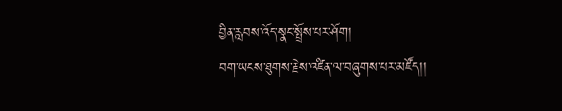བྱིན་རླབས་འོད་སྣང་སྤྲོས་པར་ཤོག།
བག་ཡངས་ཐུགས་རྗེས་འཛིན་ལ་བཞུགས་པར་མཛོད།།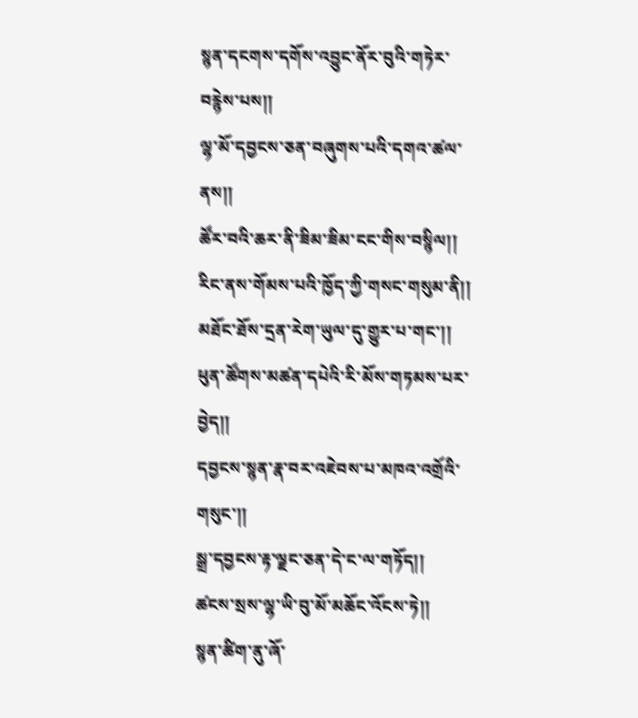སྙན་དངགས་དགོས་འབྱུང་ནོར་བུའི་གཏེར་བརྙེས་པས།།
ལྷ་མོ་དབྱངས་ཅན་བཞུགས་པའི་དགའ་ཚལ་ནས།།
ཚོར་བའི་ཆར་ནི་ཟིམ་ཟིམ་ངང་གིས་བསྙིལ།།
རིང་ནས་གོམས་པའི་ཁྱོད་ཀྱི་གསང་གསུམ་ནི།།
མཐོང་ཐོས་དྲན་རེག་ཡུལ་དུ་གྱུར་པ་གང་།།
ཕུན་ཚོགས་མཚན་དཔེའི་རི་མོས་གཏམས་པར་བྱེད།།
དབྱངས་སྙན་རྣ་བར་འཇེབས་པ་མཁའ་འགྲོའི་གསུང་།།
སྒྲ་དབྱངས་རྟ་ལྗང་ཅན་དེ་ང་ལ་གཏོད།།
ཚངས་སྲས་ལྷ་ཡི་བུ་མོ་མཆོང་འོངས་ཏེ།།
སྙན་ཚིག་ནུ་ཞོ་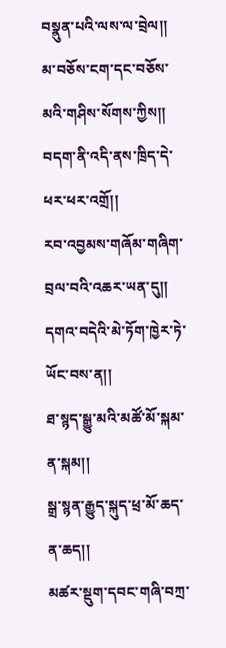བསྣུན་པའི་ལས་ལ་བྲེལ།།
མ་བཅོས་ངག་དང་བཅོས་མའི་གཤིས་སོགས་ཀྱིས།།
བདག་ནི་འདི་ནས་ཁྲིད་དེ་ཕར་ཕར་འགྲོ།།
རབ་འབྱམས་གཞོམ་གཞིག་བྲལ་བའི་འཆར་ཡན་དུ།།
དགའ་བདེའི་མེ་ཏོག་ཁྱེར་ཏེ་ཡོང་བས་ན།།
ཐ་སྙད་སྒྱུ་མའི་མཚོ་མོ་སྐམ་ན་སྐམ།།
སྒྲ་སྙན་རྒྱུད་སྐུད་ཕྲ་མོ་ཆད་ན་ཆད།།
མཚར་སྡུག་དབང་གཞི་བཀྲ་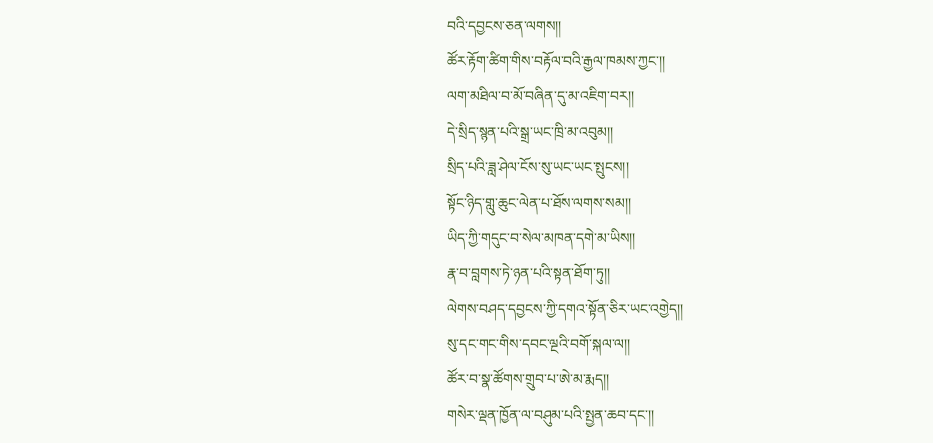བའི་དབྱངས་ཅན་ལགས།།
ཚོར་རྟོག་ཚིག་གིས་བརྟོལ་བའི་རྒྱལ་ཁམས་ཀྱང་།།
ལག་མཐིལ་བ་མོ་བཞིན་དུ་མ་འཇིག་བར།།
དེ་སྲིད་སྙན་པའི་སྒྲ་ཡང་ཁྲི་མ་འབུམ།།
སྲིད་པའི་ཟླ་ཤེལ་ངོས་སུ་ཡང་ཡང་སྤུངས།།
སྟོང་ཉིད་གླུ་ཆུང་ལེན་པ་ཐོས་ལགས་སམ།།
ཡིད་ཀྱི་གདུང་བ་སེལ་མཁན་དགེ་མ་ཡིས།།
རྣ་བ་བླགས་ཏེ་ཉན་པའི་སྟན་ཐོག་ཏུ།།
ལེགས་བཤད་དབྱངས་ཀྱི་དགའ་སྟོན་ཅིར་ཡང་འགྱེད།།
སུ་དང་གང་གིས་དབང་ལྔའི་བགོ་སྐལ་ལ།།
ཚོར་བ་སྣ་ཚོགས་གྲུབ་པ་ཨེ་མ་རྨད།།
གསེར་ལྡན་ཁྱོན་ལ་བཤུམ་པའི་སྤྱན་ཆབ་དང་།།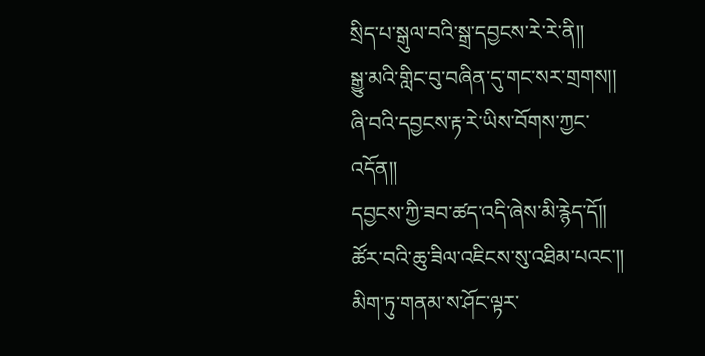སྲིད་པ་སྒུལ་བའི་སྒྲ་དབྱངས་རེ་རེ་ནི།།
སྒྱུ་མའི་གླིང་བུ་བཞིན་དུ་གང་སར་གྲགས།།
ཞི་བའི་དབྱངས་རྟ་རེ་ཡིས་བོགས་ཀྱང་འདོན།།
དབྱངས་ཀྱི་ཟབ་ཚད་འདི་ཞེས་མི་རྙེད་དོ།།
ཚོར་བའི་ཆུ་ཟིལ་འཇིངས་སུ་འཐིམ་པའང་།།
མིག་ཏུ་གནམ་ས་ཤོང་ལྟར་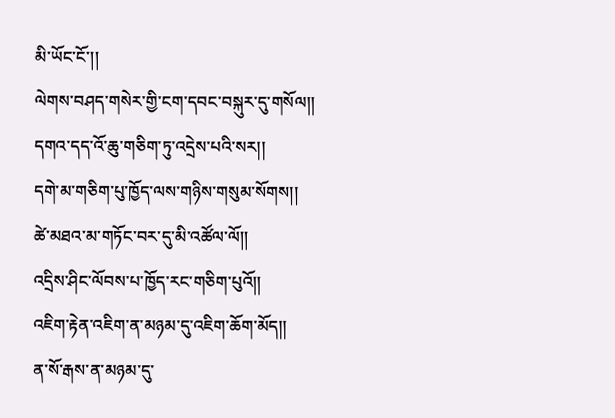མི་ཡོང་ངོ་།།
ལེགས་བཤད་གསེར་གྱི་ངག་དབང་བསྐུར་དུ་གསོལ།།
དགའ་དད་འོ་ཆུ་གཅིག་ཏུ་འདྲེས་པའི་སར།།
དགེ་མ་གཅིག་པུ་ཁྱོད་ལས་གཉིས་གསུམ་སོགས།།
ཚེ་མཐའ་མ་གཏོང་བར་དུ་མི་འཚོལ་ལོ།།
འདྲིས་ཤིང་ལོབས་པ་ཁྱོད་རང་གཅིག་པུའོ།།
འཇིག་རྟེན་འཇིག་ན་མཉམ་དུ་འཇིག་ཆོག་མོད།།
ན་སོ་རྒས་ན་མཉམ་དུ་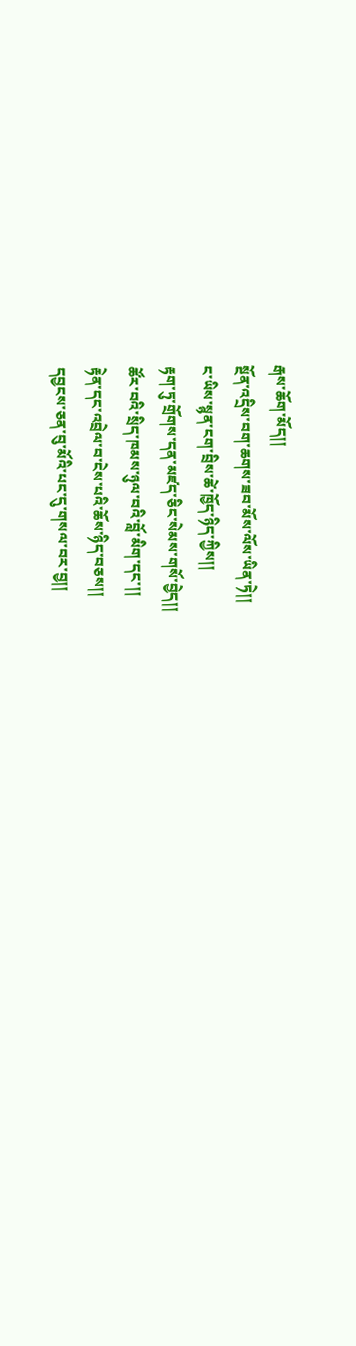རྒས་ཆོག་མོད།།
སྔོན་འདྲིས་བག་ཆགས་ཟབ་མོས་ལོས་ཡིན་ཏེ།།
ང་ཡིས་སྙན་ངག་བྲིས་ཚེ་ཁྱོད་ཉིད་ཀྱིས།།
རྟག་ཏུ་གྲོགས་དན་མཛད་ཅིང་སེམས་གསོ་བྱེད།།
ཚོར་བའི་སྲིད་ཁམས་ཉུལ་བའི་བློ་མིག་དང་།།
རྟེན་དང་འབྲེལ་བ་ངེས་པའི་ཆོས་ཉིད་བཅས།།
དབྱངས་ཅན་བུ་མོའི་པང་དུ་གསལ་བར་བྱ།།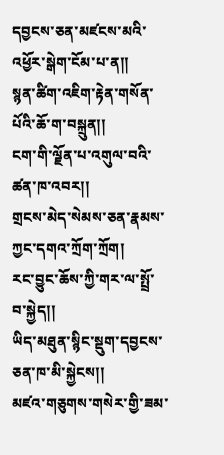དབྱངས་ཅན་མཛངས་མའི་འཕྱོར་སྒེག་ངོམ་པ་ན།།
སྙན་ཚིག་འཇིག་རྟེན་གསོན་པོའི་ཆོ་ག་བསྐྲུན།།
ངག་གི་ལྗོན་པ་འགུལ་བའི་ཚན་ཁ་འབར།།
གྲངས་མེད་སེམས་ཅན་རྣམས་ཀྱང་དགའ་ཀྲོག་ཀྲོག།
རང་བྱུང་ཆོས་ཀྱི་གར་ལ་སྤྲོ་བ་སྐྱེད།།
ཡིད་མཐུན་སྙིང་སྡུག་དབྱངས་ཅན་ཁ་མི་སྐྱེངས།།
མཛའ་གཅུགས་གསེར་གྱི་ཟམ་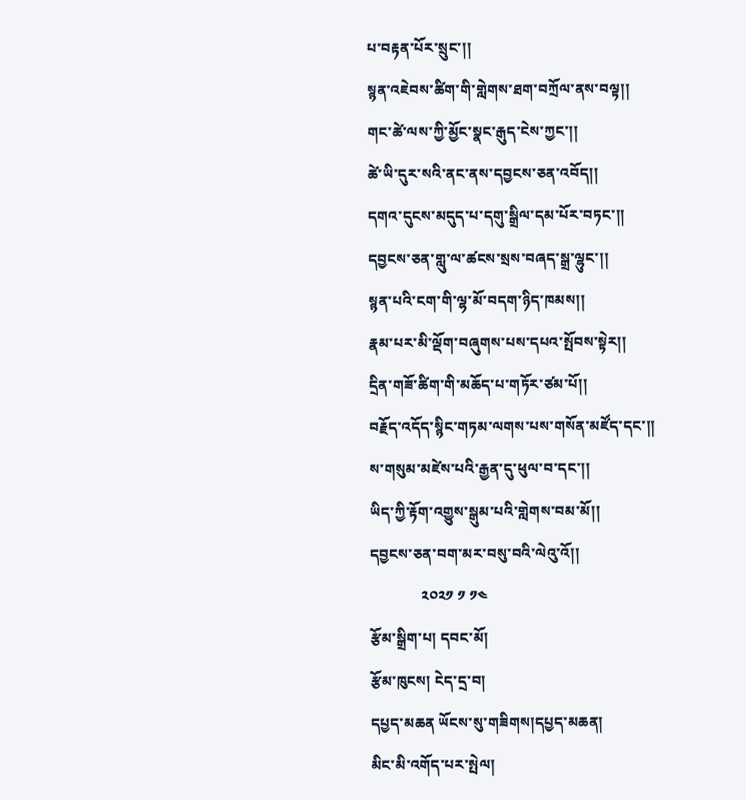པ་བརྟན་པོར་སྲུང་།།
སྙན་འཇེབས་ཚིག་གི་གླེགས་ཐག་བཀྲོལ་ནས་བལྟ།།
གང་ཚེ་ལས་ཀྱི་མྱོང་སྣང་རྒུད་ངེས་ཀྱང་།།
ཚེ་ཡི་དུར་སའི་ནང་ནས་དབྱངས་ཅན་འབོད།།
དགའ་དུངས་མདུད་པ་དགུ་སྒྲིལ་དམ་པོར་བཏང་།།
དབྱངས་ཅན་གླུ་ལ་ཚངས་སྲས་བཞད་སྒྲ་ལྷུང་།།
སྙན་པའི་ངག་གི་ལྷ་མོ་བདག་ཉིད་ཁམས།།
རྣམ་པར་མི་ལྡོག་བཞུགས་པས་དཔའ་སྤོབས་སྟེར།།
དྲིན་གཟོ་ཚིག་གི་མཆོད་པ་གཏོར་ཙམ་པོ།།
བརྗོད་འདོད་སྙིང་གཏམ་ལགས་པས་གསོན་མཛོད་དང་།།
ས་གསུམ་མཛེས་པའི་རྒྱན་དུ་ཕུལ་བ་དང་།།
ཡིད་ཀྱི་རྟོག་འགྱུས་སྒུམ་པའི་གླེགས་བམ་མོ།།
དབྱངས་ཅན་བག་མར་བསུ་བའི་ལེའུ་འོ།།
              ༢༠༢༡ ༡ ༡༤
རྩོམ་སྒྲིག་པ། དབང་མོ།
རྩོམ་ཁུངས། ངེད་དྲ་བ།
དཔྱད་མཆན ཡོངས་སུ་གཟིགས།དཔྱད་མཆན།
མིང་མི་འགོད་པར་སྤེལ།